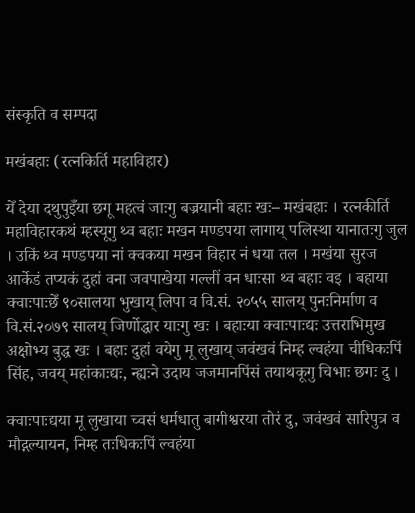संस्कृति व सम्पदा

मखंबहाः (रत्नकिर्ति महाविहार)

येँ देया दथुपुइँया छगू महत्वं जाःगु बज्रयानी बहाः खः– मखंबहाः । रत्नकीर्ति महाविहारकथं म्हस्यूगु थ्व बहाः मखन मण्डपया लागाय्‌ पलिस्था यानातःगु जुल । उकिं थ्व मण्डपया नां क्वकया मखन विहार नं धया तल । मखंया सुरज आर्केडं तप्यकं दुहां वना जवपाखेया गल्लीं वन धाःसा थ्व बहाः वइ । बहाया क्वाःपाःछेँ ९०सालया भुखाय्‌ लिपा व वि.सं. २०५५ सालय्‌ पुनःनिर्माण व वि.सं.२०७९ सालय्‌ जिर्णोद्धार याःगु खः । बहाःया क्वाःपाःद्यः उत्तराभिमुख अक्षोभ्य बुद्ध खः । बहाः दुहां वयेगु मू लुखाय्‌ जवंखवं निम्ह ल्वहंया चीधिकःपिं सिंह, जवय्‌ महांकाःद्यः, न्ह्यःने उदाय जजमानपिंसं तयाथकूगु चिभाः छगः दु ।

क्वाःपाःद्यया मू लुखाया च्वसं धर्मधातु बागीश्वरया तोरं दु, जवंखवं सारिपुत्र व मौद्गल्यायन, निम्ह तःधिकःपिं ल्वहंया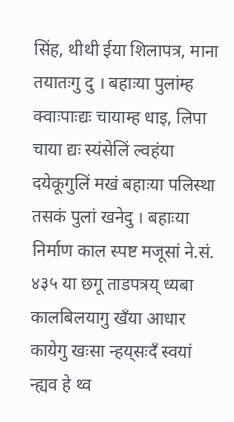सिंह, थीथी ईया शिलापत्र, माना तयातःगु दु । बहाःया पुलांम्ह क्वाःपाःद्यः चायाम्ह धाइ, लिपा चाया द्यः स्यंसेलिं ल्वहंया दयेकूगुलिं मखं बहाःया पलिस्था तसकं पुलां खनेदु । बहाःया निर्माण काल स्पष्ट मजूसां ने.सं. ४३५ या छगू ताडपत्रय्‌ ध्यबा कालबिलयागु खँया आधार कायेगु खःसा न्हय्‌सःदँ स्वयां न्ह्यव हे थ्व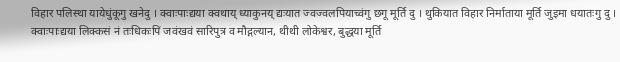विहार पलिस्था यायेधुंकूगु खनेदु । क्वाःपाःद्यया क्वथाय्‌ ध्याकुनय्‌ द्यःयात ज्वज्वलपियाच्वंगु छगू मूर्ति दु । थुकियात विहार निर्माताया मूर्ति जुइमा धयातःगु दु । क्वाःपाःद्यया लिक्कसं नं तःधिकःपिं जवंखवं सारिपुत्र व मौद्गल्यान, थीथी लोकेश्वर, बुद्धया मूर्ति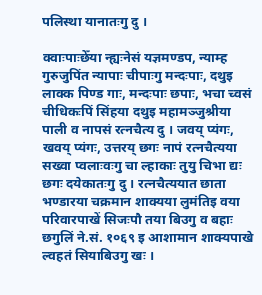पलिस्था यानातःगु दु ।

क्वाःपाःछेँया न्ह्यःनेसं यज्ञमण्डप, न्याम्ह गुरुजुपिंत न्यापाः चीपाःगु मन्दःपाः, दथुइ लाक्क पिण्ड गाः, मन्दःपाः छपाः, भचा च्वसं चीधिकःपिं सिंहया दथुइ महामञ्जुश्रीया पाली व नापसं रत्नचैत्य दु । जवय्‌ प्यंगः, खवय्‌ प्यंगः, उत्तरय्‌ छगः नापं रत्नचैत्यया सख्वा प्वलाःवःगु चा ल्हाकाः तुयु चिभा द्यः छगः दयेकातःगु दु । रत्नचैत्ययात छाता भण्डारया चक्रमान शाक्यया लुमंतिइ वया परिवारपाखें सिजःपौ तया बिउगु व बहाः छगुलिं ने.सं. १०६९ इ आशामान शाक्यपाखे ल्वहतं सियाबिउगु खः ।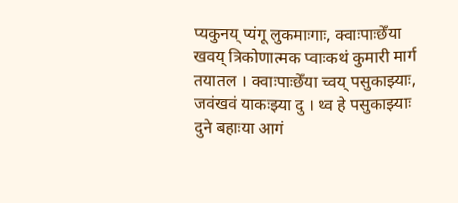प्यकुनय्‌ प्यंगू लुकमाःगाः, क्वाःपाःछेँया खवय्‌ त्रिकोणात्मक प्वाःकथं कुमारी मार्ग तयातल । क्वाःपाःछेँया च्वय्‌ पसुकाझ्याः, जवंखवं याकःझ्या दु । थ्व हे पसुकाझ्याः दुने बहाःया आगं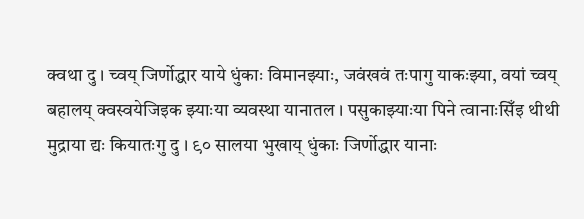क्वथा दु । च्वय्‌ जिर्णोद्धार याये धुंकाः विमानझ्याः, जवंखवं तःपागु याकःझ्या, वयां च्वय्‌ बहालय्‌ क्वस्वयेजिइक झ्याःया व्यवस्था यानातल । पसुकाझ्याःया पिने त्वानाःसिँइ थीथी मुद्राया द्यः कियातःगु दु । ९० सालया भुखाय्‌ धुंकाः जिर्णोद्धार यानाः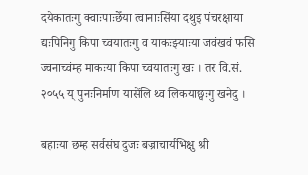दयेकातःगु क्वाःपाःछेँया त्वानाःसिंया दथुइ पंचरक्षाया द्यःपिनिगु किपा च्वयातःगु व याकःझ्याःया जवंखवं फसि ज्वनाच्वंम्ह माकःया किपा च्वयातःगु खः । तर वि.सं. २०५५ य्‌ पुनःनिर्माण यासेंलि थ्व लिकयाछ्वःगु खनेदु ।

बहाःया छम्ह सर्वसंघ दुजः बज्राचार्यभिक्षु श्री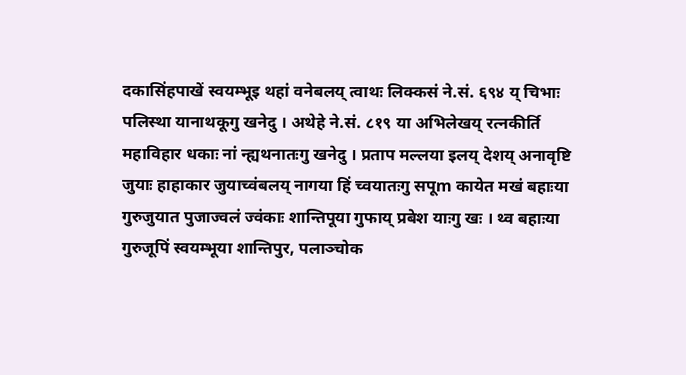दकासिंहपाखें स्वयम्भूइ थहां वनेबलय्‌ त्वाथः लिक्कसं ने.सं. ६९४ य्‌ चिभाः पलिस्था यानाथकूगु खनेदु । अथेहे ने.सं. ८१९ या अभिलेखय्‌ रत्नकीर्ति महाविहार धकाः नां न्ह्यथनातःगु खनेदु । प्रताप मल्लया इलय्‌ देशय्‌ अनावृष्टि जुयाः हाहाकार जुयाच्वंबलय्‌ नागया हिं च्वयातःगु सपूm कायेत मखं बहाःया गुरुजुयात पुजाज्वलं ज्वंकाः शान्तिपूया गुफाय्‌ प्रबेश याःगु खः । थ्व बहाःया गुरुजूपिं स्वयम्भूया शान्तिपुर, पलाञ्चोक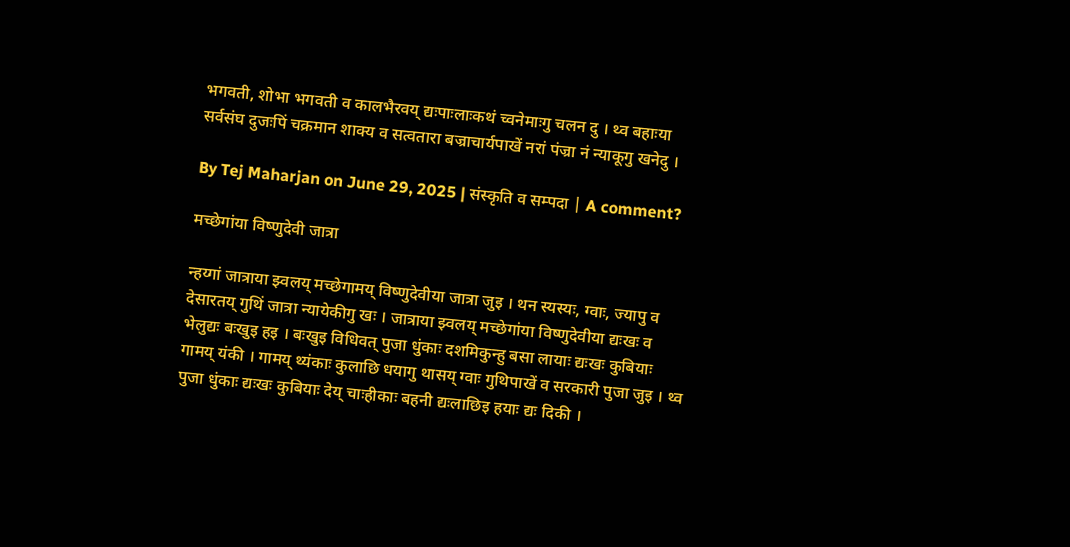भगवती, शोभा भगवती व कालभैरवय्‌ द्यःपाःलाःकथं च्वनेमाःगु चलन दु । थ्व बहाःया सर्वसंघ दुजःपिं चक्रमान शाक्य व सत्वतारा बज्राचार्यपाखें नरां पंज्रा नं न्याकूगु खनेदु ।

By Tej Maharjan on June 29, 2025 | संस्कृति व सम्पदा | A comment?

मच्छेगांया विष्णुदेवी जात्रा

न्हय्गां जात्राया झ्वलय् मच्छेगामय् विष्णुदेवीया जात्रा जुइ । थन स्यस्यः, ग्वाः, ज्यापु व देसारतय् गुथिं जात्रा न्यायेकीगु खः । जात्राया झ्वलय् मच्छेगांया विष्णुदेवीया द्यःखः व भेलुद्यः बःखुइ हइ । बःखुइ विधिवत् पुजा धुंकाः दशमिकुन्हु बसा लायाः द्यःखः कुबियाः गामय् यंकी । गामय् थ्यंकाः कुलाछि धयागु थासय् ग्वाः गुथिपाखें व सरकारी पुजा जुइ । थ्व पुजा धुंकाः द्यःखः कुबियाः देय् चाःहीकाः बहनी द्यःलाछिइ हयाः द्यः दिकी ।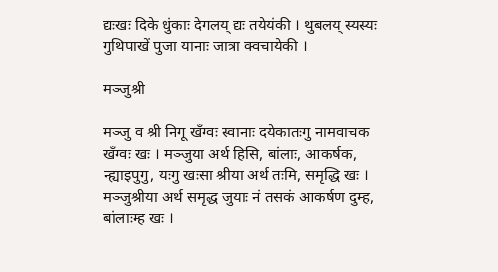द्यःखः दिके धुंकाः देगलय् द्यः तयेयंकी । थुबलय् स्यस्यः गुथिपाखें पुजा यानाः जात्रा क्वचायेकी ।

मञ्जुश्री

मञ्जु व श्री निगू खँग्वः स्वानाः दयेकातःगु नामवाचक खँग्वः खः । मञ्जुया अर्थ हिसि, बांलाः, आकर्षक, न्ह्याइपुगु, यःगु खःसा श्रीया अर्थ तःमि, समृद्धि खः । मञ्जुश्रीया अर्थ समृद्ध जुयाः नं तसकं आकर्षण दुम्ह, बांलाःम्ह खः ।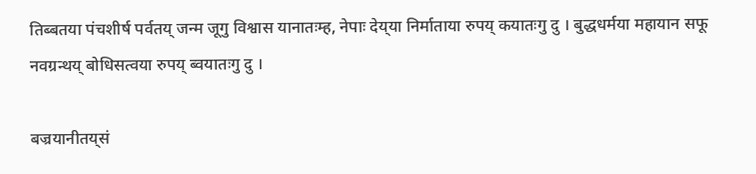तिब्बतया पंचशीर्ष पर्वतय्‌ जन्म जूगु विश्वास यानातःम्ह, नेपाः देय्‌या निर्माताया रुपय्‌ कयातःगु दु । बुद्धधर्मया महायान सफू नवग्रन्थय्‌ बोधिसत्वया रुपय्‌ ब्वयातःगु दु ।

बज्रयानीतय्‌सं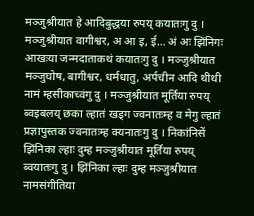मञ्जुश्रीयात हे आदिबुद्धया रुपय्‌ कयातःगु दु । मञ्जुश्रीयात वागीश्वर, अ आ इ, ई… अं अः झिंनिगः आखःया जन्मदाताकथं कयातःगु दु । मञ्जुश्रीयात मञ्जुघोष, बागीश्वर, धर्मधातु, अर्पचीन आदि थीथी नामं म्हसीकाच्वंगु दु । मञ्जुश्रीयात मूर्तिया रुपय्‌ ब्वइबलय्‌ छका ल्हातं खड्ग ज्वनातःम्ह व मेगु ल्हातं प्रज्ञापुस्तक ज्वनातःम्ह क्यनातःगु दु । निकांनिसें झिंनिका ल्हाः दुम्ह मञ्जुश्रीयात मूर्तिया रुपय्‌ ब्वयातःगु दु । झिंनिका ल्हाः दुम्ह मञ्जुश्रीयात नामसंगीतिया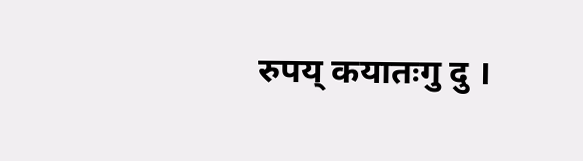रुपय्‌ कयातःगु दु ।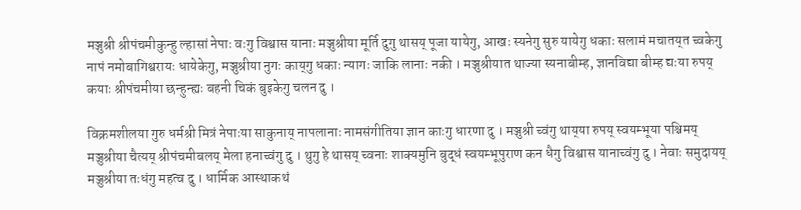मञ्जुश्री श्रीपंचमीकुन्हु ल्हासां नेपाः वःगु विश्वास यानाः मञ्जुश्रीया मूर्ति दुगु थासय्‌ पूजा यायेगु, आखः स्यनेगु सुरु यायेगु धकाः सलामं मचातय्‌त च्वकेगु नापं नमोबागिश्वरायः धायेकेगु, मञ्जुश्रीया नुगः काय्‌गु धकाः न्यागः जाकि लानाः नकी । मञ्जुश्रीयात थाज्या स्यनाबीम्ह, ज्ञानविद्या बीम्ह द्यःया रुपय्‌ कयाः श्रीपंचमीया छन्हुन्ह्यः बहनी चिकं बुइकेगु चलन दु ।

विक्रमशीलया गुरु धर्मश्री मित्रं नेपाःया साकुनाय्‌ नापलानाः नामसंगीतिया ज्ञान काःगु धारणा दु । मञ्जुश्री च्वंगु थाय्‌या रुपय्‌ स्वयम्भूया पश्चिमय्‌ मञ्जुश्रीया चैत्यय्‌ श्रीपंचमीबलय्‌ मेला हनाच्वंगु दु । थुगु हे थासय्‌ च्वनाः शाक्यमुनि बुद्धं स्वयम्भूपुराण कन धैगु विश्वास यानाच्वंगु दु । नेवाः समुदायय्‌ मञ्जुश्रीया तःधंगु महत्व दु । धार्मिक आस्थाकथं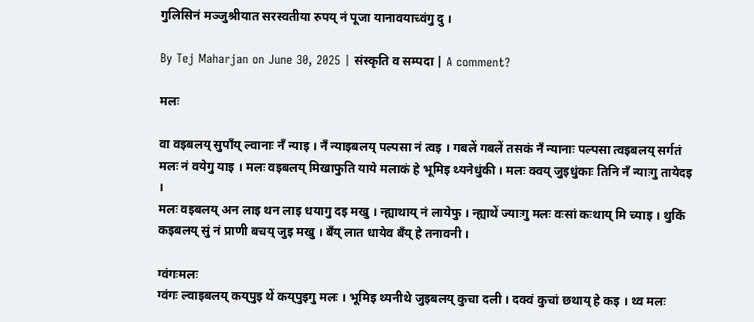गुलिसिनं मञ्जुश्रीयात सरस्वतीया रुपय्‌ नं पूजा यानावयाच्वंगु दु ।

By Tej Maharjan on June 30, 2025 | संस्कृति व सम्पदा | A comment?

मलः

वा वइबलय्‌ सुपाँय्‌ ल्वानाः नँ न्याइ । नँ न्याइबलय्‌ पल्पसा नं त्वइ । गबलें गबलें तसकं नँ न्यानाः पल्पसा त्वइबलय्‌ सर्गतं मलः नं वयेगु याइ । मलः वइबलय्‌ मिखाफुति याये मलाकं हे भूमिइ थ्यनेधुंकी । मलः क्वय्‌ जुइधुंकाः तिनि नँ न्याःगु तायेदइ ।
मलः वइबलय्‌ अन लाइ थन लाइ धयागु दइ मखु । न्ह्याथाय्‌ नं लायेफु । न्ह्याथें ज्याःगु मलः वःसां कःथाय्‌ मि च्याइ । थुकिं कइबलय्‌ सुं नं प्राणी बचय्‌ जुइ मखु । बँय्‌ लात धायेव बँय्‌ हे तनावनी ।

ग्वंगःमलः
ग्वंगः ल्वाइबलय्‌ कय्‌पुइ थें कय्‌पुइगु मलः । भूमिइ थ्यनीथे जुइबलय्‌ कुचा दली । दक्वं कुचां छथाय्‌ हे कइ । थ्व मलः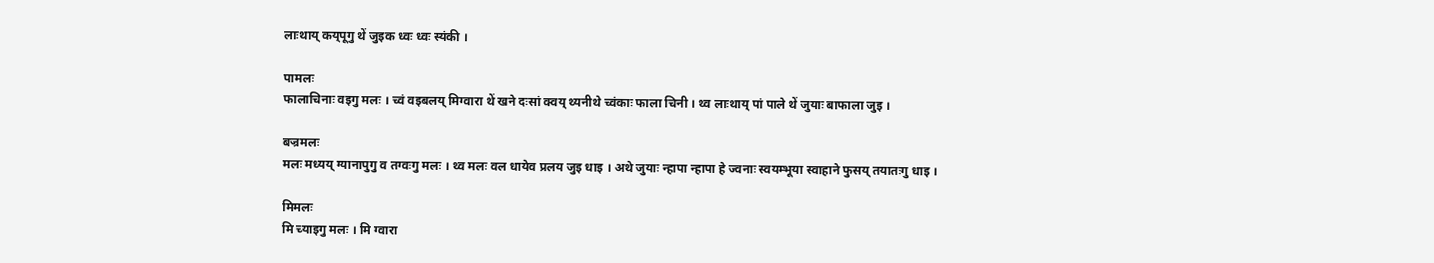लाःथाय्‌ कय्‌पूगु थें जुइक ध्वः ध्वः स्यंकी ।

पामलः
फालाचिनाः वइगु मलः । च्वं वइबलय्‌ मिग्वारा थें खने दःसां क्वय्‌ थ्यनीथे च्वंकाः फाला चिनी । थ्व लाःथाय्‌ पां पाले थें जुयाः बाफाला जुइ ।

बज्रमलः
मलः मध्यय्‌ ग्यानापुगु व तग्वःगु मलः । थ्व मलः वल धायेव प्रलय जुइ धाइ । अथे जुयाः न्हापा न्हापा हे ज्वनाः स्वयम्भूया स्वाहाने फुसय्‌ तयातःगु धाइ ।

मिमलः
मि च्याइगु मलः । मि ग्वारा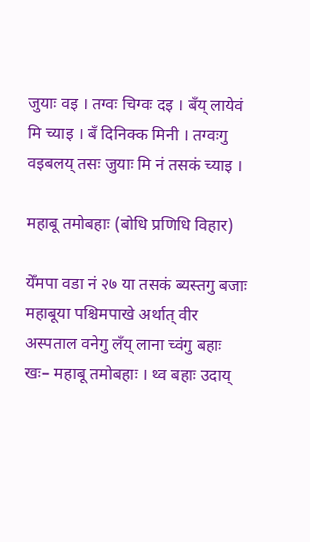जुयाः वइ । तग्वः चिग्वः दइ । बँय्‌ लायेवं मि च्याइ । बँ दिनिक्क मिनी । तग्वःगु वइबलय्‌ तसः जुयाः मि नं तसकं च्याइ ।

महाबू तमोबहाः (बोधि प्रणिधि विहार)

येँमपा वडा नं २७ या तसकं ब्यस्तगु बजाः महाबूया पश्चिमपाखे अर्थात् वीर अस्पताल वनेगु लँय्‌ लाना च्वंगु बहाः खः– महाबू तमोबहाः । थ्व बहाः उदाय्‌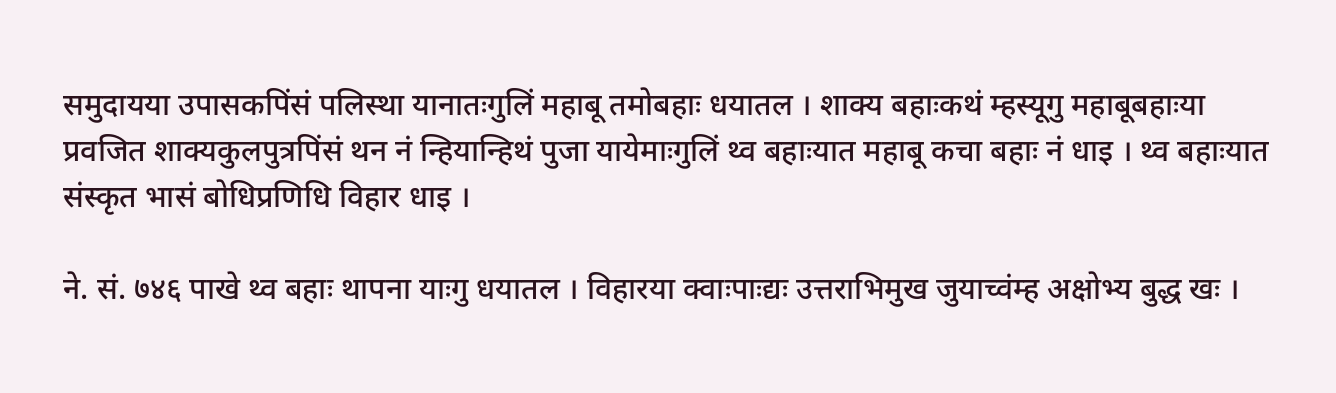समुदायया उपासकपिंसं पलिस्था यानातःगुलिं महाबू तमोबहाः धयातल । शाक्य बहाःकथं म्हस्यूगु महाबूबहाःया प्रवजित शाक्यकुलपुत्रपिंसं थन नं न्हियान्हिथं पुजा यायेमाःगुलिं थ्व बहाःयात महाबू कचा बहाः नं धाइ । थ्व बहाःयात संस्कृत भासं बोधिप्रणिधि विहार धाइ ।

ने. सं. ७४६ पाखे थ्व बहाः थापना याःगु धयातल । विहारया क्वाःपाःद्यः उत्तराभिमुख जुयाच्वंम्ह अक्षोभ्य बुद्ध खः ।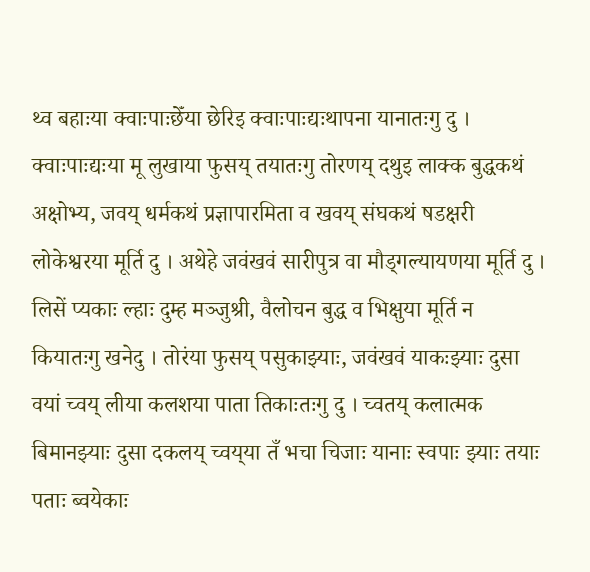थ्व बहाःया क्वाःपाःछेँया छेरिइ क्वाःपाःद्यःथापना यानातःगु दु । क्वाःपाःद्यःया मू लुखाया फुसय्‌ तयातःगु तोरणय्‌ दथुइ लाक्क बुद्धकथं अक्षोभ्य, जवय्‌ धर्मकथं प्रज्ञापारमिता व खवय्‌ संघकथं षडक्षरी लोकेश्वरया मूर्ति दु । अथेहे जवंखवं सारीपुत्र वा मौड्गल्यायणया मूर्ति दु । लिसें प्यकाः ल्हाः दुम्ह मञ्जुश्री, वैलोचन बुद्ध व भिक्षुया मूर्ति न कियातःगु खनेदु । तोरंया फुसय्‌ पसुकाझ्याः, जवंखवं याकःझ्याः दुसा वयां च्वय्‌ लीया कलशया पाता तिकाःतःगु दु । च्वतय्‌ कलात्मक बिमानझ्याः दुसा दकलय्‌ च्वय्‌या तँ भचा चिजाः यानाः स्वपाः झ्याः तयाः पताः ब्वयेकाः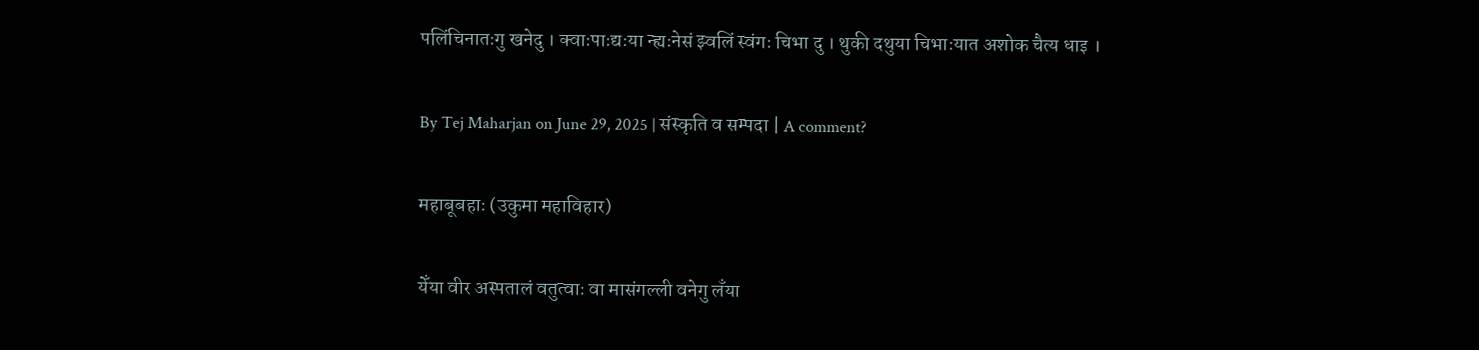पलिंचिनातःगु खनेदु । क्वाःपाःद्यःया न्ह्यःनेसं झ्वलिं स्वंगः चिभा दु । थुकी दथुया चिभाःयात अशोक चैत्य धाइ ।

By Tej Maharjan on June 29, 2025 | संस्कृति व सम्पदा | A comment?

महाबूबहाः (उकुमा महाविहार)

येँया वीर अस्पतालं वतुत्वाः वा मासंगल्ली वनेगु लँया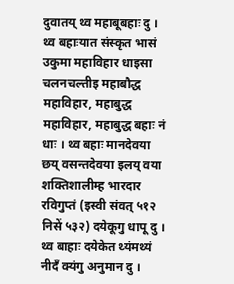दुवातय्‌ थ्व महाबूबहाः दु । थ्व बहाःयात संस्कृत भासं उकुमा महाविहार धाइसा चलनचल्तीइ महाबौद्ध महाविहार, महाबुद्ध महाविहार, महाबुद्ध बहाः नं धाः । थ्व बहाः मानदेवया छय्‌ वसन्तदेवया इलय्‌ वया शक्तिशालीम्ह भारदार रविगुप्तं (इस्वी संवत् ५१२ निसें ५३२) दयेकूगु धापू दु । थ्व बाहाः दयेकेत थ्यंमथ्यं नीदँ क्यंगु अनुमान दु ।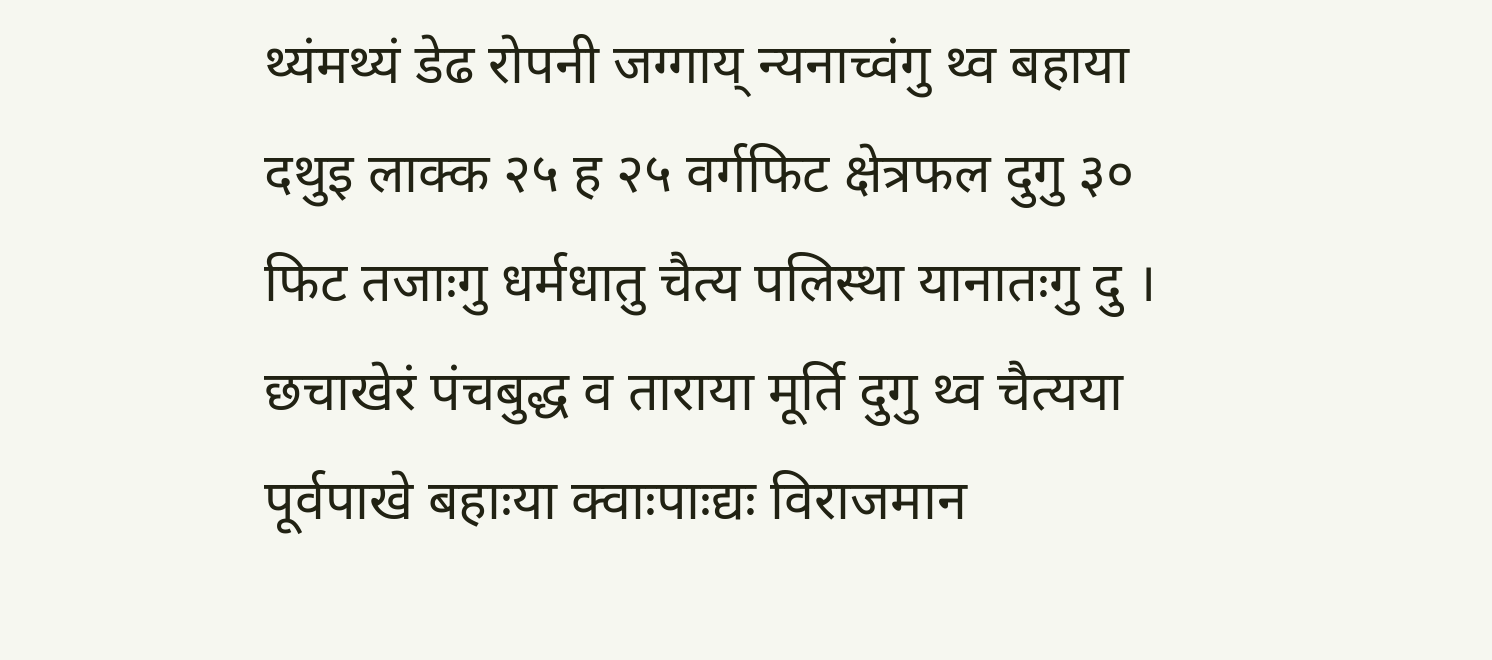थ्यंमथ्यं डेढ रोपनी जग्गाय्‌ न्यनाच्वंगु थ्व बहाया दथुइ लाक्क २५ ह २५ वर्गफिट क्षेत्रफल दुगु ३० फिट तजाःगु धर्मधातु चैत्य पलिस्था यानातःगु दु । छचाखेरं पंचबुद्ध व ताराया मूर्ति दुगु थ्व चैत्यया पूर्वपाखे बहाःया क्वाःपाःद्यः विराजमान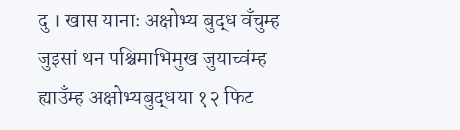दु । खास यानाः अक्षोभ्य बुद्ध वँचुम्ह जुइसां थन पश्चिमाभिमुख जुयाच्वंम्ह ह्याउँम्ह अक्षोभ्यबुद्धया १२ फिट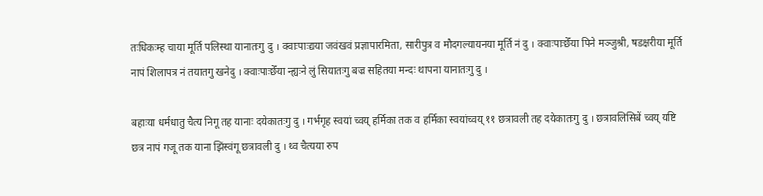तःधिकःम्ह चाया मूर्ति पलिस्था यानातःगु दु । क्वाःपाःद्यया जवंखवं प्रज्ञापारमिता, सारीपुत्र व मौदगल्यायनया मूर्ति नं दु । क्वाःपाःछेँया पिने मञ्जुश्री, षडक्षरीया मूर्ति नापं शिलापत्र नं तयातगु खनेदु । क्वाःपाःछेँया न्ह्यःने लुं सियातःगु बज्र सहितया मन्दः थापना यानातःगु दु ।

बहाःया धर्मधातु चैत्य निगू तह यानाः दयेकातःगु दु । गर्भगृह स्वयां च्वय्‌ हर्मिका तक व हर्मिका स्वयांच्वय्‌ ११ छत्रावली तह दयेकातःगु दु । छत्रावलिसिबें च्वय्‌ यष्टि छत्र नापं गजू तक याना झिंस्वंगू छत्रावली दु । थ्व चैत्यया रुप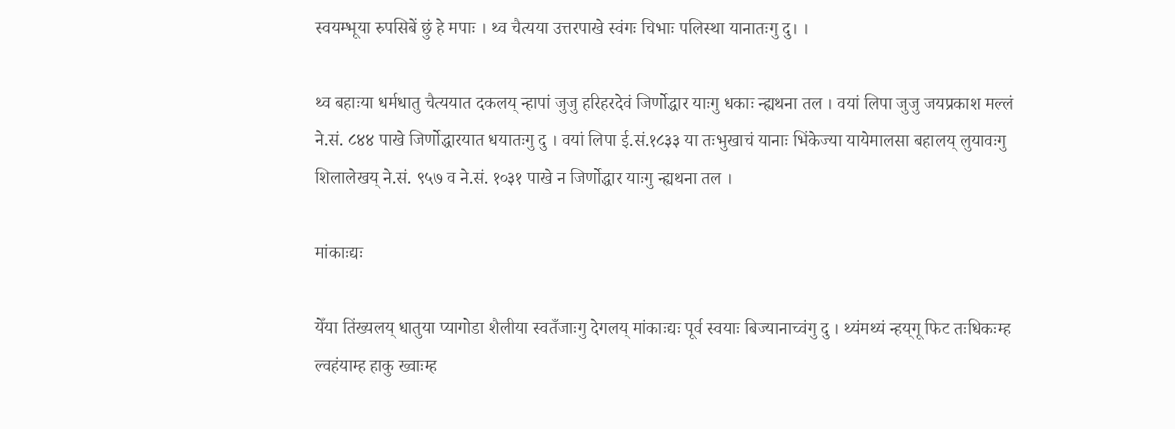स्वयम्भूया रुपसिबें छुं हे मपाः । थ्व चैत्यया उत्तरपाखे स्वंगः चिभाः पलिस्था यानातःगु दु। ।

थ्व बहाःया धर्मधातु चैत्ययात दकलय्‌ न्हापां जुजु हरिहरदेवं जिर्णोद्धार याःगु धकाः न्ह्यथना तल । वयां लिपा जुजु जयप्रकाश मल्लं ने.सं. ८४४ पाखे जिर्णोद्धारयात धयातःगु दु । वयां लिपा ई.सं.१८३३ या तःभुखाचं यानाः भिंकेज्या यायेमालसा बहालय्‌ लुयावःगु शिलालेखय्‌ ने.सं. ९५७ व ने.सं. १०३१ पाखे न जिर्णोद्धार याःगु न्ह्यथना तल ।

मांकाःद्यः

येँया तिंख्यलय्‌ धातुया प्यागोडा शैलीया स्वतँजाःगु देगलय्‌ मांकाःद्यः पूर्व स्वयाः बिज्यानाच्वंगु दु । थ्यंमथ्यं न्हय्‌गू फिट तःधिकःम्ह ल्वहंयाम्ह हाकु ख्वाःम्ह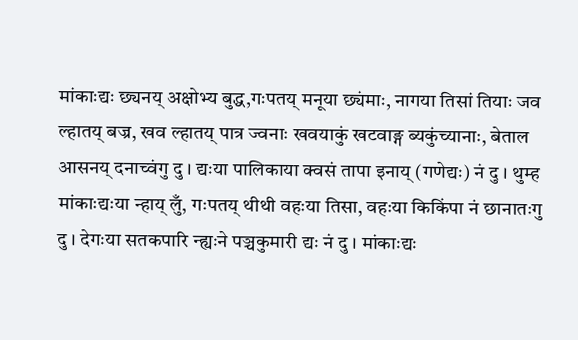मांकाःद्यः छ्यनय्‌ अक्षोभ्य बुद्ध,गःपतय्‌ मनूया छ्यंमाः, नागया तिसां तियाः जव ल्हातय्‌ बज्र, खव ल्हातय्‌ पात्र ज्वनाः खवयाकुं खटवाङ्ग ब्यकुंच्यानाः, बेताल आसनय्‌ दनाच्वंगु दु । द्यःया पालिकाया क्वसं तापा इनाय्‌ (गणेद्यः) नं दु । थुम्ह मांकाःद्यःया न्हाय्‌ लुँ, गःपतय्‌ थीथी वहःया तिसा, वहःया किकिंपा नं छानातःगु दु । देगःया सतकपारि न्ह्यःने पञ्चकुमारी द्यः नं दु । मांकाःद्यः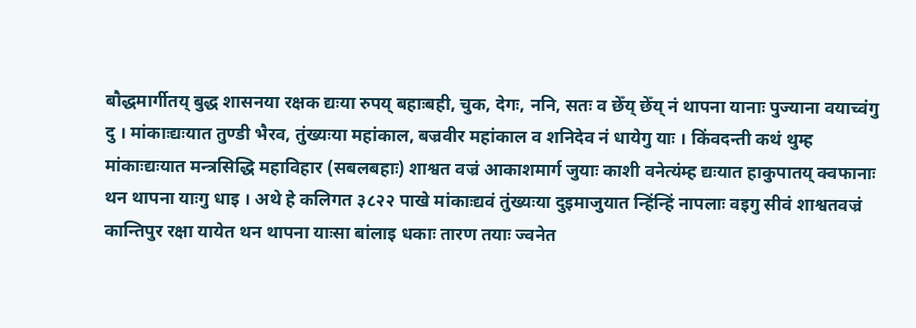बौद्धमार्गीतय्‌ बुद्ध शासनया रक्षक द्यःया रुपय्‌ बहाःबही, चुक, देगः, ननि, सतः व छेँय्‌ छेँय्‌ नं थापना यानाः पुज्याना वयाच्वंगु दु । मांकाःद्यःयात तुण्डी भैरव, तुंख्यःया महांकाल, बज्रवीर महांकाल व शनिदेव नं धायेगु याः । किंवदन्ती कथं थुम्ह मांकाःद्यःयात मन्त्रसिद्धि महाविहार (सबलबहाः) शाश्वत वज्रं आकाशमार्ग जुयाः काशी वनेत्यंम्ह द्यःयात हाकुपातय्‌ क्वफानाः थन थापना याःगु धाइ । अथे हे कलिगत ३८२२ पाखे मांकाःद्यवं तुंख्यःया दुइमाजुयात न्हिंन्हिं नापलाः वइगु सीवं शाश्वतवज्रं कान्तिपुर रक्षा यायेत थन थापना याःसा बांलाइ धकाः तारण तयाः ज्वनेत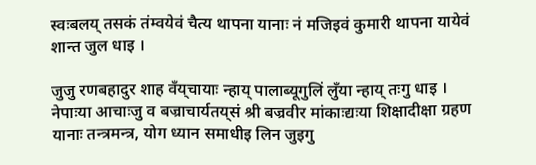स्वःबलय्‌ तसकं तंम्वयेवं चैत्य थापना यानाः नं मजिइवं कुमारी थापना यायेवं शान्त जुल धाइ ।

जुजु रणबहादुर शाह वँय्‌चायाः न्हाय्‌ पालाब्यूगुलिं लुँया न्हाय्‌ तःगु धाइ । नेपाःया आचाःजु व बज्राचार्यतय्‌सं श्री बज्रवीर मांकाःद्यःया शिक्षादीक्षा ग्रहण यानाः तन्त्रमन्त्र, योग ध्यान समाधीइ लिन जुइगु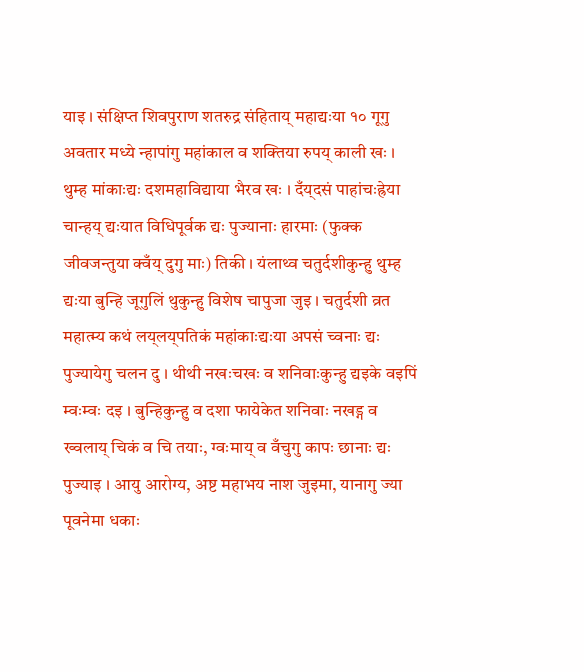याइ । संक्षिप्त शिवपुराण शतरुद्र संहिताय्‌ महाद्यःया १० गूगु अवतार मध्ये न्हापांगु महांकाल व शक्तिया रुपय्‌ काली खः । थुम्ह मांकाःद्यः दशमहाविद्याया भैरव खः । दँय्‌दसं पाहांचःह्रेया चान्हय्‌ द्यःयात विधिपूर्वक द्यः पुज्यानाः हारमाः (फुक्क जीवजन्तुया क्वँय्‌ दुगु माः) तिकी । यंलाथ्व चतुर्दशीकुन्हु थुम्ह द्यःया बुन्हि जूगुलिं थुकुन्हु विशेष चापुजा जुइ । चतुर्दशी व्रत महात्म्य कथं लय्‌लय्‌पतिकं महांकाःद्यःया अपसं च्वनाः द्यः पुज्यायेगु चलन दु । थीथी नखःचखः व शनिवाःकुन्हु द्यइके वइपिं म्वःम्वः दइ । बुन्हिकुन्हु व दशा फायेकेत शनिवाः नखड्ग व ख्वलाय्‌ चिकं व चि तयाः, ग्वःमाय्‌ व वँचुगु कापः छानाः द्यः पुज्याइ । आयु आरोग्य, अष्ट महाभय नाश जुइमा, यानागु ज्या पूवनेमा धकाः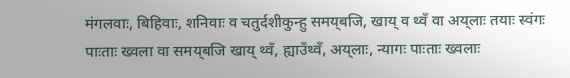मंगलवाः, बिहिवाः, शनिवाः व चतुर्दशीकुन्हु समय्‌बजि, खाय्‌ व थ्वँ वा अय्‌लाः तयाः स्वंगः पाःताः ख्वला वा समय्‌बजि खाय्‌ थ्वँ, ह्याउँथ्वँ, अय्‌लाः, न्यागः पाःताः ख्वलाः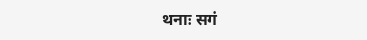थनाः सगं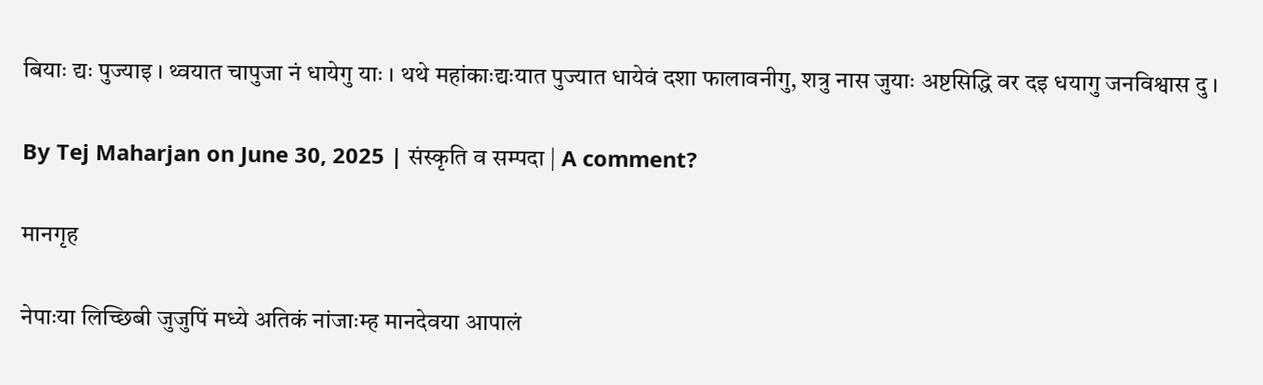बियाः द्यः पुज्याइ । थ्वयात चापुजा नं धायेगु याः । थथे महांकाःद्यःयात पुज्यात धायेवं दशा फालावनीगु, शत्रु नास जुयाः अष्टसिद्धि वर दइ धयागु जनविश्वास दु ।

By Tej Maharjan on June 30, 2025 | संस्कृति व सम्पदा | A comment?

मानगृह

नेपाःया लिच्छिबी जुजुपिं मध्ये अतिकं नांजाःम्ह मानदेवया आपालं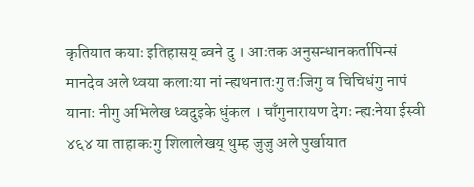कृतियात कयाः इतिहासय्‌ ब्वने दु । आःतक अनुसन्धानकर्तापिन्सं मानदेव अले थ्वया कलाःया नां न्ह्यथनातःगु तःजिगु व चिचिधंगु नापं यानाः नीगु अभिलेख ध्वदुइके धुंकल । चाँगुनारायण देगः न्ह्यःनेया ईस्वी ४६४ या ताहाकःगु शिलालेखय्‌ थुम्ह जुजु अले पुर्खायात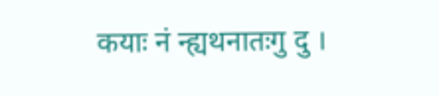कयाः नं न्ह्यथनातःगु दु ।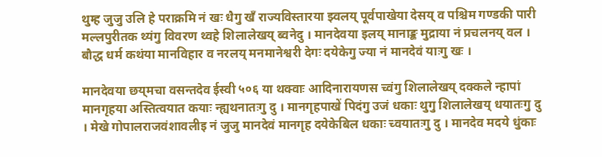थुम्ह जुजु उलि हे पराक्रमि नं खः धैगु खँ राज्यविस्तारया झ्वलय्‌ पूर्वपाखेया देसय्‌ व पश्चिम गण्डकी पारी मल्लपुरीतक थ्यंगु विवरण थ्वहे शिलालेखय्‌ ब्वनेदु । मानदेवया इलय्‌ मानाङ्क मुद्राया नं प्रचलनय्‌ वल । बौद्ध धर्म कथंया मानविहार व नरलय्‌ मनमानेश्वरी देगः दयेकेगु ज्या नं मानदेवं याःगु खः ।

मानदेवया छय्‌मचा वसन्तदेव ईस्वी ५०६ या थक्वाः आदिनारायणस च्वंगु शिलालेखय्‌ दक्कले न्हापां मानगृहया अस्तित्वयात कयाः न्ह्यथनातःगु दु । मानगृहपाखें पिदंगु उजं धकाः थुगु शिलालेखय्‌ धयातःगु दु । मेखे गोपालराजवंशावलीइ नं जुजु मानदेवं मानगृह दयेकेबिल धकाः च्वयातःगु दु । मानदेव मदये धुंकाः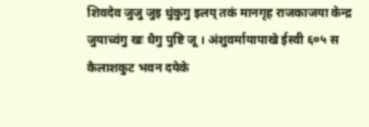शिवदेव जुजु जुइ धुंकुगु इलय्‌ तकं मानगृह राजकाजया केन्द्र जुयाच्वंगु खः धैगु पुष्टि जू । अंशुवर्मायापाखे ईस्वी ६०५ स कैलाशकुट भवन दयेके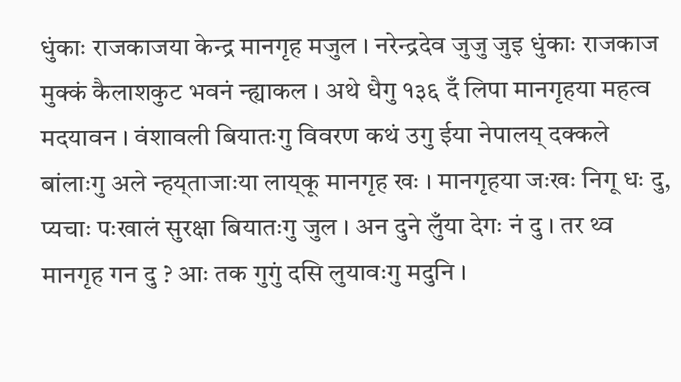धुंकाः राजकाजया केन्द्र मानगृह मजुल । नरेन्द्रदेव जुजु जुइ धुंकाः राजकाज मुक्कं कैलाशकुट भवनं न्ह्याकल । अथे धैगु १३६ दँ लिपा मानगृहया महत्व मदयावन । वंशावली बियातःगु विवरण कथं उगु ईया नेपालय्‌ दक्कले बांलाःगु अले न्हय्‌ताजाःया लाय्‌कू मानगृह खः । मानगृहया जःखः निगू धः दु, प्यचाः पःखालं सुरक्षा बियातःगु जुल । अन दुने लुँया देगः नं दु । तर थ्व मानगृह गन दु ? आः तक गुगुं दसि लुयावःगु मदुनि ।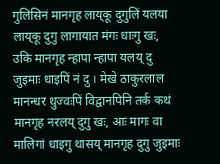गुलिसिनं मानगृह लाय्‌कू दुगुलिं यलया लाय्‌कू दुगु लागायात मंगः धाःगु खः, उकि मानगृह न्हापा न्हापा यलय्‌ दु जुइमाः धाइपिं नं दु । मेखे ठाकुरलाल मानन्धर थुज्वःपिं विद्वानपिनि तर्क कथं मानगृह नरलय्‌ दुगु खः, आः मागः वा मालिगां धाइगु थासय्‌ मानगृह दुगु जुइमाः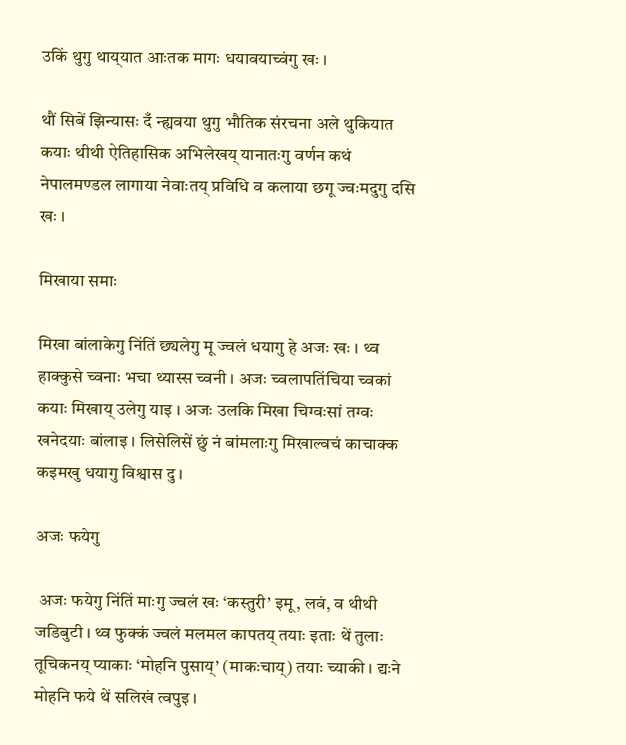उकिं थुगु थाय्‌यात आःतक मागः धयावयाच्वंगु खः ।

थौं सिबें झिन्यासः दँ न्ह्यवया थुगु भौतिक संरचना अले थुकियात कयाः थीथी ऐतिहासिक अभिलेखय्‌ यानातःगु वर्णन कथं नेपालमण्डल लागाया नेवाःतय्‌ प्रविधि व कलाया छगू ज्वःमदुगु दसि खः ।

मिखाया समाः

मिखा बांलाकेगु निंतिं छ्यलेगु मू ज्वलं धयागु हे अजः खः । थ्व हाक्कुसे च्वनाः भचा थ्यास्स च्वनी । अजः च्वलापतिंचिया च्वकां कयाः मिखाय्‌ उलेगु याइ । अजः उलकि मिखा चिग्वःसां तग्वः खनेदयाः बांलाइ । लिसेलिसें छुं नं बांमलाःगु मिखाल्वचं काचाक्क कइमखु धयागु विश्वास दु ।

अजः फयेगु

 अजः फयेगु निंतिं माःगु ज्वलं खः ‘कस्तुरी’ इमू, लवं, व थीथी जडिबुटी । थ्व फुक्कं ज्वलं मलमल कापतय्‌ तयाः इताः थें तुलाः तूचिकनय्‌ प्याकाः ‘मोहनि पुसाय्‌’ (माकःचाय्‌) तयाः च्याकी । द्यःने मोहनि फये थें सलिखं त्वपुइ ।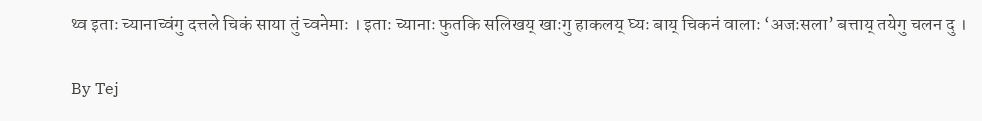थ्व इताः च्यानाच्वंगु दत्तले चिकं साया तुं च्वनेमाः । इताः च्यानाः फुतकि सलिखय्‌ खाःगु हाकलय्‌ घ्यः बाय्‌ चिकनं वालाः ‘अजःसला’ बत्ताय्‌ तयेगु चलन दु ।

By Tej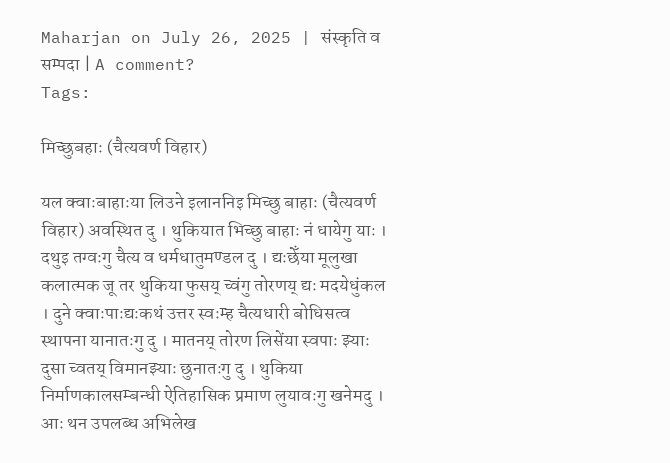Maharjan on July 26, 2025 | संस्कृति व सम्पदा | A comment?
Tags:

मिच्छुबहाः (चैत्यवर्ण विहार)

यल क्वाःबाहाःया लिउने इलाननिइ मिच्छु बाहाः (चैत्यवर्ण विहार) अवस्थित दु । थुकियात भिच्छु बाहाः नं धायेगु याः । दथुइ तग्वःगु चैत्य व धर्मधातुमण्डल दु । द्यःछेँया मूलुखा कलात्मक जू तर थुकिया फुसय्‌ च्वंगु तोरणय्‌ द्यः मदयेधुंकल । दुने क्वाःपाःद्यःकथं उत्तर स्वःम्ह चैत्यधारी बोधिसत्व स्थापना यानातःगु दु । मातनय्‌ तोरण लिसेंया स्वपाः झ्याः दुसा च्वतय्‌ विमानझ्याः छुनातःगु दु । थुकिया निर्माणकालसम्बन्धी ऐतिहासिक प्रमाण लुयावःगु खनेमदु । आः थन उपलब्ध अभिलेख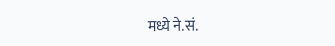मध्ये ने.सं.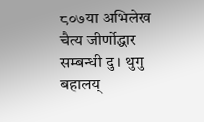८०७या अभिलेख चैत्य जीर्णोद्धार सम्बन्धी दु । थुगु बहालय्‌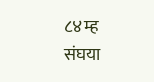८४म्ह संघया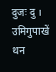दुजः दु । उमिगुपाखें थन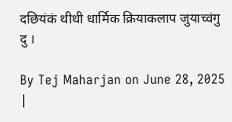दछियंकं थीथी धार्मिक क्रियाकलाप जुयाच्वंगु दु ।

By Tej Maharjan on June 28, 2025 |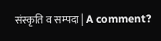संस्कृति व सम्पदा | A comment?